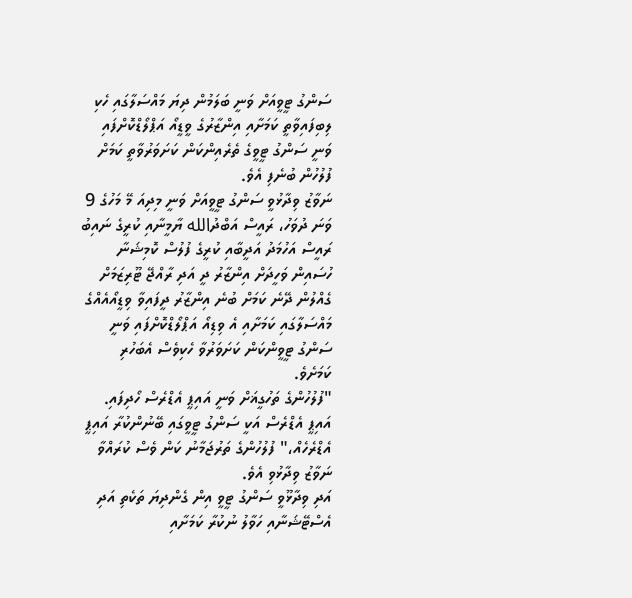ސަންގު ޓީވީއަށް ވަނީ ބަލަމުން ދިޔަ މައްސަލާގައި ހެކި ލިބިފައިވާތީ ކަމަށާއި އިންޒާރުގެ ވީޑީއޯ އަޕްލޯޑްކޮށްފައި ވަނީ ސަންގު ޓީވީގެ ތެރެއިންކަން ކަށަވަރުވާތީ ކަމަށް ފުލުހުން ބުނެފި އެވެ.
ނަވާޒު ވިދާޅުވީ ސަންގު ޓީވީއަށް ވަނީ މިދިއަ މޭ މަހުގެ 9 ވަނަ ދުވަހު، ރައީސް އަބްދުالله ޔާމީނާއި ކުރީގެ ނައިބު ރައީސް އަހުމަދު އަދީބާއި ކުރީގެ ފުލުސް ކޮމިޝަނާ ހުސައިން ވަހީދަށް އިންޒާރު ދީ އަދި ރާއްޖޭ ޓޫރިޒަމަށް ގެއްލުން ދޭނެ ކަމަށް ބުނެ އިންޒާރު ދީފައިވާ ވިޑީއޯއެއްގެ މައްސަލާގައި ކަމަށާއި އެ ވިޑިއޯ އަޕްލޯޑްކޮށްފައި ވަނީ ސަންގު ޓީވީންކަން ކަށަވަރުވާ ހެކިވެސް އެބަހުރި ކަމަށެވެ.
"ފުލުހުންގެ ތަހުގީޣަށް ވަނީ އައިޕީ އެޑްރެސް ހޯދިފައި. އައިޕީ އެޑްރެސް އަކީ ސަންގު ޓީވީގައި ބޭނުންކުރާ އައިޕީ އެޑްރެހެއް،" ފުލުހުންގެ ތަރުޖަމާނު ކަން ވެސް ކުރައްވާ ނަވާޒު ވިދާޅުވި އެވެ.
އަދި ވިދާޅޫވީ ސަންގު ޓީވީ އިން ގެންދިޔަ ތަކެތި އަދި އެސްޓޭޝަނާއި ހަވާލު ނުކުރާ ކަމަށާއި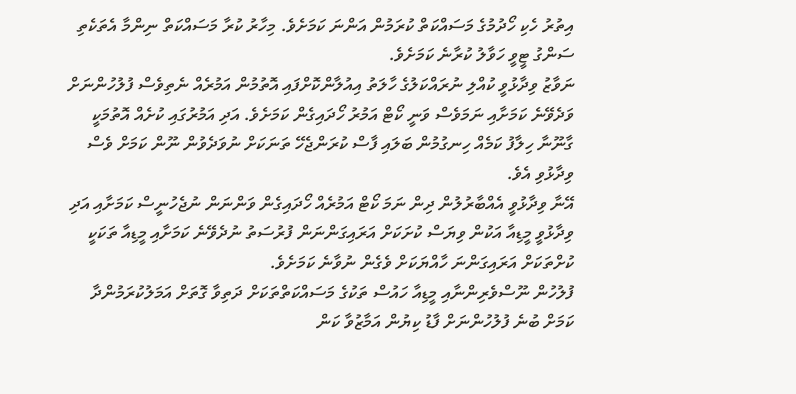އިތުރު ހެކި ހޯދުމުގެ މަސައްކަތް ކުރަމުން އަންނަ ކަމަށެވެ. މިހާރު ކުރާ މަސައްކަތް ނިންމާ އެތަކެތި ސަންގު ޓީވީ ހަވާލު ކުރާނެ ކަމަށެވެ.
ނަވާޒު ވިދާޅުވީ ކުއްލި ނުރައްކަލުގެ ހާލަތު އިއުލާންކޮށްފައި އޮތުމުން އަމުރެއް ނެތިވެސް ފުލުހުންނަށް ވަދެވޭނެ ކަމަށާއި ނަމަވެސް ވަނީ ކޯޓް އަމުރު ހޯދައިގެން ކަމަށެވެ. އަދި އަމުރުގައި ކުށެއް އޮތުމަކީ ގާނޫނާ ހިލާފު ކަމެއް ހިނގުމުން ބަލައި ފާސް ކުރަންޖެހޭ ތަނަކަށް ނުވަދެވުން ނޫން ކަމަށް ވެސް ވިދާޅުވި އެވެ.
އޭނާ ވިދާޅުވީ އެއްބާރުލުން ދިން ނަމަ ކޯޓް އަމުރެއް ހޯދައިގެން ވަންނަން ނުޖެހުނީސް ކަމަށާއި އަދި ވިދާޅުވީ މީޑިއާ އަކުން ވިޔަސް ކުށަކަށް އަރައިގަންނަން ފުރުސަތު ނުދެވޭނެ ކަމަށާއި މީޑިއާ ތަކަކީ ކުށްތަކަށް އަރައިގަންނަ ހާއްޔަކަށް ވެގެން ނުވާނެ ކަމަށެވެ.
ފުލުހުން ނޫސްވެރިންނާއި މީޑިއާ ހައުސް ތަކުގެ މަސައްކަތްތަކަށް ދަތިވާ ގޮތަށް އަމަލުކުރަމުންދާ ކަމަށް ބުނެ ފުލުހުންނަށް ފާޑު ކިޔުން އަމާޒުވާ ކަން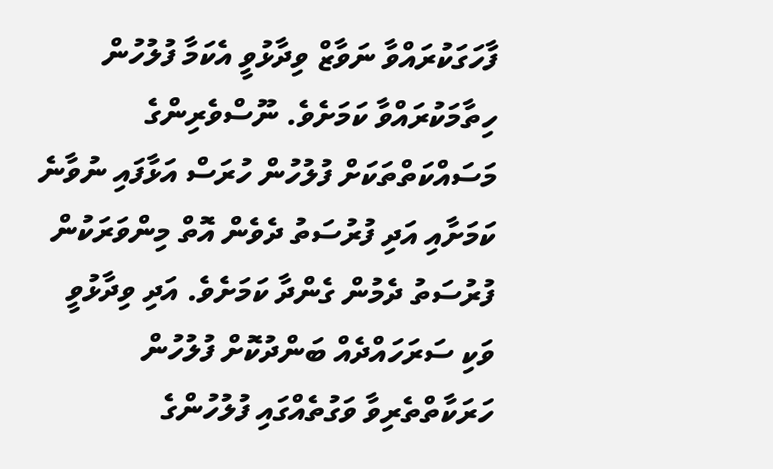ފާހަގަކުރައްވާ ނަވާޒް ވިދާޅުވީ އެކަމާ ފުލުހުން ހިތާމަކުރައްވާ ކަމަށެވެ. ނޫސްވެރިންގެ މަސައްކަތްތަކަށް ފުލުހުން ހުރަސް އަޅާފައި ނުވާނެ ކަމަށާއި އަދި ފުރުސަތު ދެވެން އޮތް މިންވަރަކުން ފުރުސަތު ދެމުން ގެންދާ ކަމަށެވެ. އަދި ވިދާޅުވީ ވަކި ސަރަހައްދެއް ބަންދުކޮށް ފުލުހުން ހަރަކާތްތެރިވާ ވަގުތެއްގައި ފުލުހުންގެ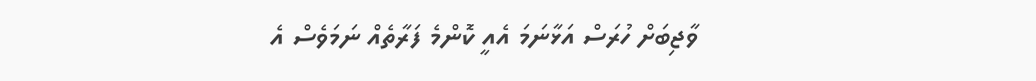ވާޖިބަށް ހުރަސް އަޅާނަމަ އެއީ ކޮންމެ ފަރާތެއް ނަމަވެސް އެ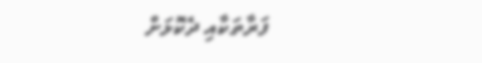ފަރާތަކާއި ދެކޮޅަށް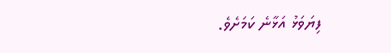ފިޔަވަޅު އަޅާނެ ކަމަށެވެ.